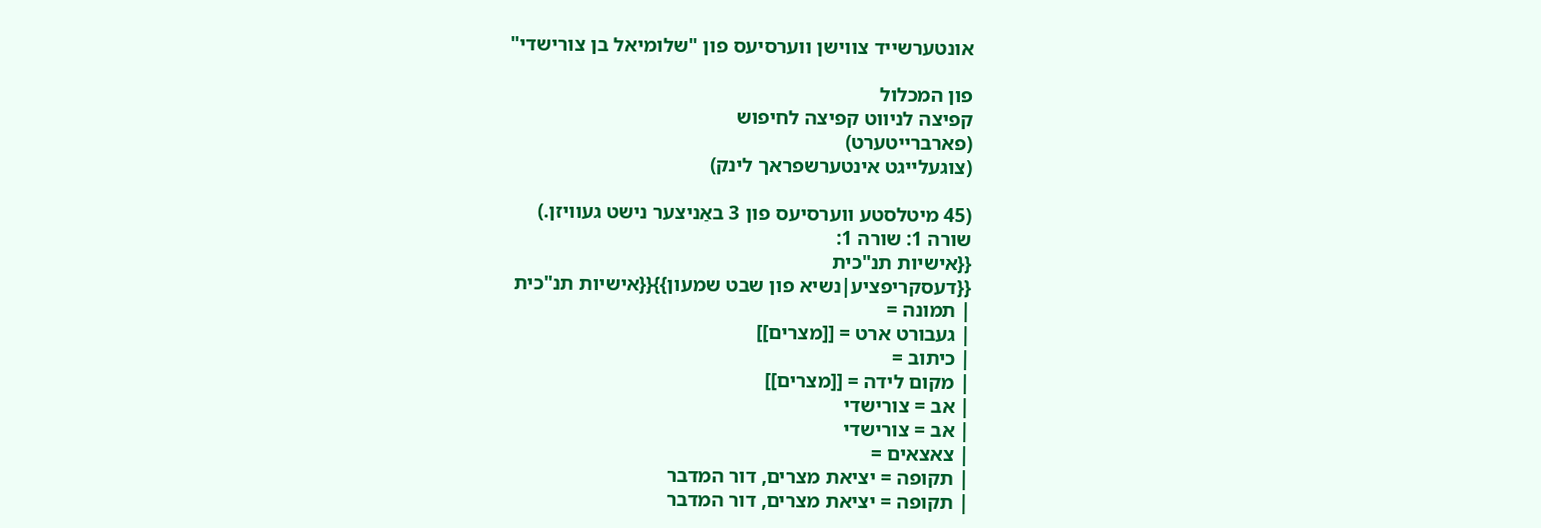אונטערשייד צווישן ווערסיעס פון "שלומיאל בן צורישדי"

פון המכלול
קפיצה לניווט קפיצה לחיפוש
(פארברייטערט)
(צוגעלייגט אינטערשפראך לינק)

(45 מיטלסטע ווערסיעס פון 3 באַניצער נישט געוויזן.)
שורה 1: שורה 1:
{{אישיות תנ"כית
{{דעסקריפציע|נשיא פון שבט שמעון}}{{אישיות תנ"כית
| תמונה =
| געבורט ארט = [[מצרים]]
| כיתוב =
| מקום לידה = [[מצרים]]
| אב = צורישדי
| אב = צורישדי
| צאצאים =
| תקופה = יציאת מצרים, דור המדבר
| תקופה = יציאת מצרים, דור המדבר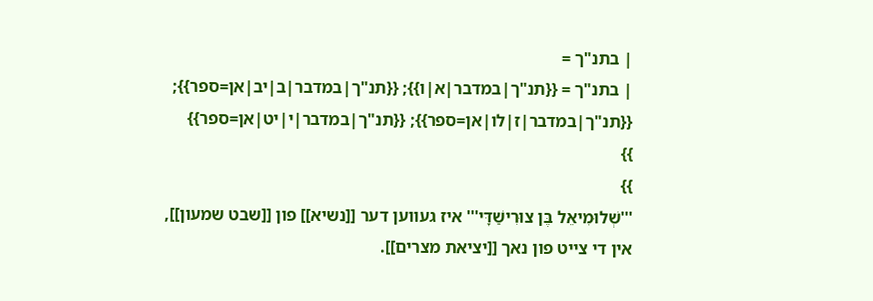| בתנ"ך =
| בתנ"ך = {{תנ"ך|במדבר|א|ו}}; {{תנ"ך|במדבר|ב|יב|אן=ספר}}; {{תנ"ך|במדבר|ז|לו|אן=ספר}}; {{תנ"ך|במדבר|י|יט|אן=ספר}}
}}
}}
'''שְׁלוּמִיאֵל בֶּן צוּרִישַׁדָּי''' איז געווען דער [[נשיא]] פון [[שבט שמעון]], אין די צייט פון נאך [[יציאת מצרים]].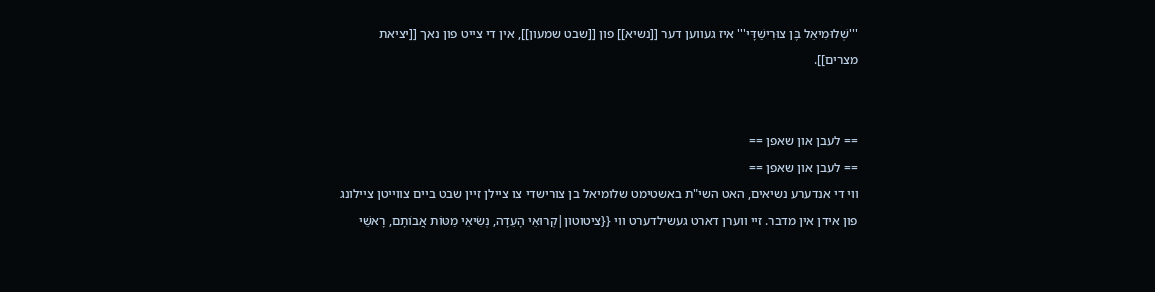'''שְׁלוּמִיאֵל בֶּן צוּרִישַׁדָּי''' איז געווען דער [[נשיא]] פון [[שבט שמעון]], אין די צייט פון נאך [[יציאת מצרים]].


== לעבן און שאפן ==
== לעבן און שאפן ==
ווי די אנדערע נשיאים, האט השי"ת באשטימט שלומיאל בן צורישדי צו ציילן זיין שבט ביים צווייטן ציילונג פון אידן אין מדבר. זיי ווערן דארט געשילדערט ווי {{ציטוטון|קְרוּאֵי הָעֵדָה, נְשִׂיאֵי מַטּוֹת אֲבוֹתָם, רָאשֵׁי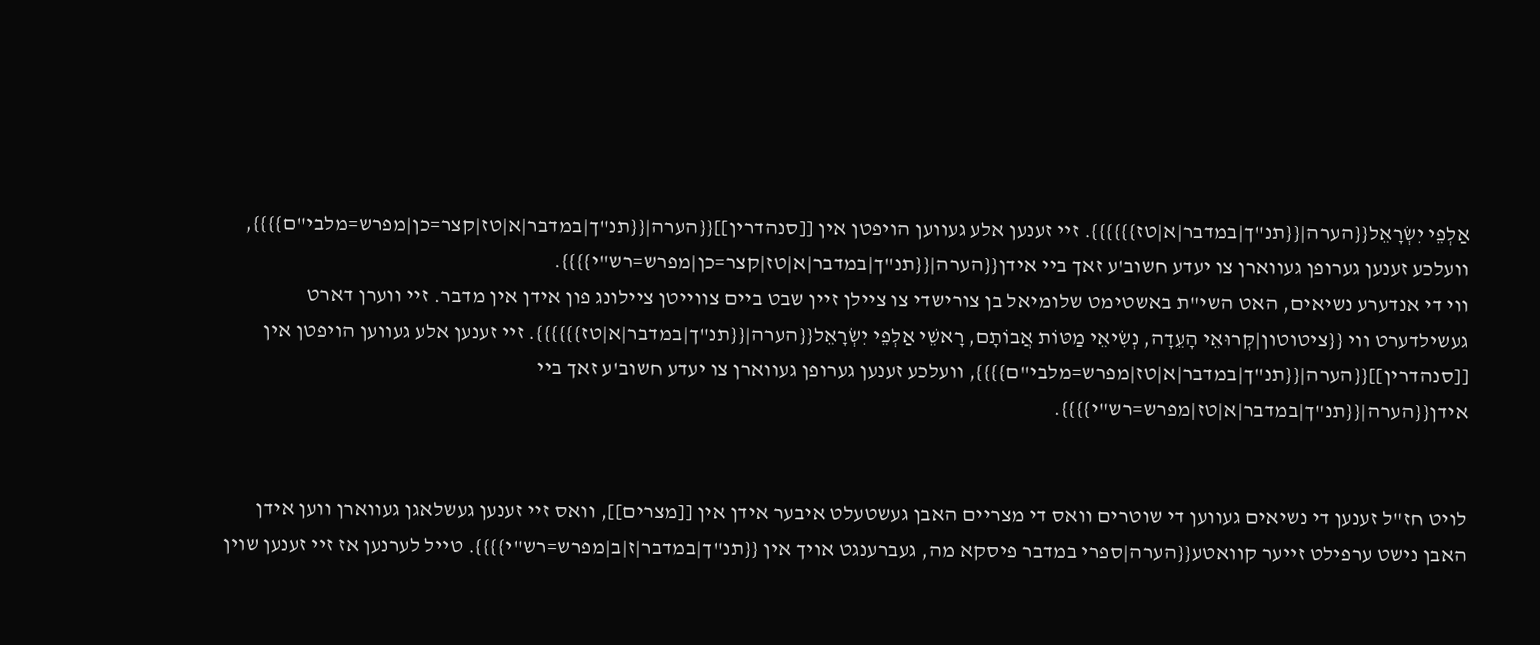אַלְפֵי יִשְׂרָאֵל{{הערה|{{תנ"ך|במדבר|א|טז}}}}}}. זיי זענען אלע געווען הויפטן אין [[סנהדרין]]{{הערה|{{תנ"ך|במדבר|א|טז|קצר=כן|מפרש=מלבי"ם}}}}, וועלכע זענען גערופן געווארן צו יעדע חשוב'ע זאך ביי אידן{{הערה|{{תנ"ך|במדבר|א|טז|קצר=כן|מפרש=רש"י}}}}.
ווי די אנדערע נשיאים, האט השי"ת באשטימט שלומיאל בן צורישדי צו ציילן זיין שבט ביים צווייטן ציילונג פון אידן אין מדבר. זיי ווערן דארט געשילדערט ווי {{ציטוטון|קְרוּאֵי הָעֵדָה, נְשִׂיאֵי מַטּוֹת אֲבוֹתָם, רָאשֵׁי אַלְפֵי יִשְׂרָאֵל{{הערה|{{תנ"ך|במדבר|א|טז}}}}}}. זיי זענען אלע געווען הויפטן אין [[סנהדרין]]{{הערה|{{תנ"ך|במדבר|א|טז|מפרש=מלבי"ם}}}}, וועלכע זענען גערופן געווארן צו יעדע חשוב'ע זאך ביי אידן{{הערה|{{תנ"ך|במדבר|א|טז|מפרש=רש"י}}}}.


לויט חז"ל זענען די נשיאים געווען די שוטרים וואס די מצריים האבן געשטעלט איבער אידן אין [[מצרים]], וואס זיי זענען געשלאגן געווארן ווען אידן האבן נישט ערפילט זייער קוואטע{{הערה|ספרי במדבר פיסקא מה, געברענגט אויך אין {{תנ"ך|במדבר|ז|ב|מפרש=רש"י}}}}. טייל לערנען אז זיי זענען שוין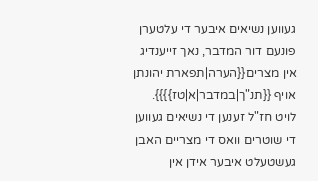געווען נשיאים איבער די עלטערן פונעם דור המדבר, נאך זייענדיג אין מצרים{{הערה|תפארת יהונתן אויף {{תנ"ך|במדבר|א|טז}}}}.
לויט חז"ל זענען די נשיאים געווען די שוטרים וואס די מצריים האבן געשטעלט איבער אידן אין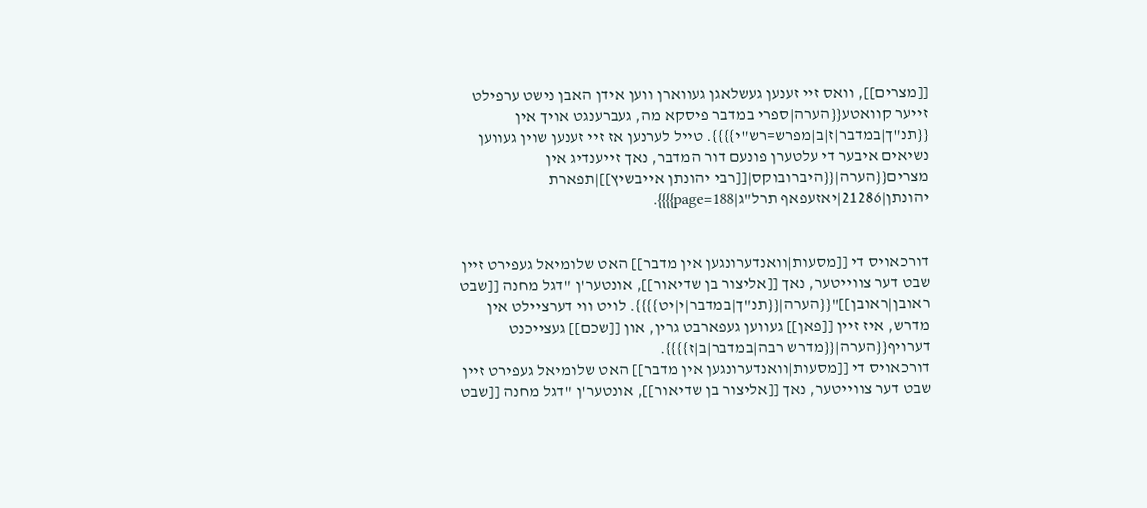[[מצרים]], וואס זיי זענען געשלאגן געווארן ווען אידן האבן נישט ערפילט זייער קוואטע{{הערה|ספרי במדבר פיסקא מה, געברענגט אויך אין {{תנ"ך|במדבר|ז|ב|מפרש=רש"י}}}}. טייל לערנען אז זיי זענען שוין געווען נשיאים איבער די עלטערן פונעם דור המדבר, נאך זייענדיג אין מצרים{{הערה|{{היברובוקס|[[רבי יהונתן אייבשיץ]]|תפארת יהונתן|21286|יאזעפאף תרל"ג|page=188}}}}.


דורכאויס די [[מסעות|וואנדערונגען אין מדבר]] האט שלומיאל געפירט זיין שבט דער צווייטער, נאך [[אליצור בן שדיאור]], אונטער'ן "דגל מחנה [[שבט ראובן|ראובן]]"{{הערה|{{תנ"ך|במדבר|י|יט}}}}. לויט ווי דערציילט אין מדרש, איז זיין [[פאן]] געווען געפארבט גרין, און [[שכם]] געצייכנט דערויף{{הערה|{{מדרש רבה|במדבר|ב|ז}}}}.
דורכאויס די [[מסעות|וואנדערונגען אין מדבר]] האט שלומיאל געפירט זיין שבט דער צווייטער, נאך [[אליצור בן שדיאור]], אונטער'ן "דגל מחנה [[שבט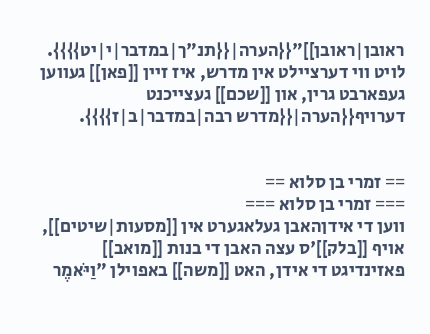ראובן|ראובן]]"{{הערה|{{תנ"ך|במדבר|י|יט}}}}. לויט ווי דערציילט אין מדרש, איז זיין [[פאן]] געווען געפארבט גרין, און [[שכם]] געצייכנט דערויף{{הערה|{{מדרש רבה|במדבר|ב|ז}}}}.


== זמרי בן סלוא ==
=== זמרי בן סלוא ===
ווען די אידןהאבן געלאגערט אין [[מסעות|שיטים]], אויף [[בלק]]'ס עצה האבן די בנות [[מואב]] פאזינדיגט די אידן, האט [[משה]] באפוילן "וַיֹּאמֶר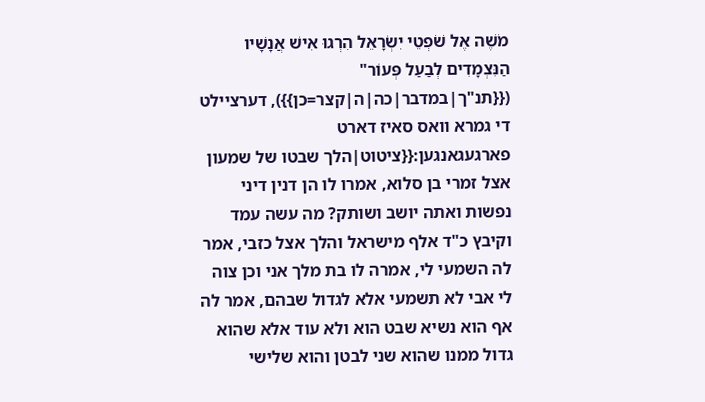מֹשֶׁה אֶל שֹׁפְטֵי יִשְׂרָאֵל הִרְגוּ אִישׁ אֲנָשָׁיו הַנִּצְמָדִים לְבַעַל פְּעוֹר" ({{תנ"ך|במדבר|כה|ה|קצר=כן}}), דערציילט די גמרא וואס סאיז דארט פארגעגאנגען:{{ציטוט|הלך שבטו של שמעון אצל זמרי בן סלוא, אמרו לו הן דנין דיני נפשות ואתה יושב ושותק? מה עשה עמד וקיבץ כ"ד אלף מישראל והלך אצל כזבי, אמר לה השמעי לי, אמרה לו בת מלך אני וכן צוה לי אבי לא תשמעי אלא לגדול שבהם, אמר לה אף הוא נשיא שבט הוא ולא עוד אלא שהוא גדול ממנו שהוא שני לבטן והוא שלישי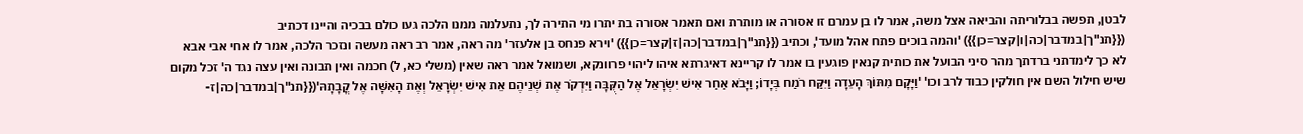לבטן, תפשה בבלוריתה והביאה אצל משה, אמר לו בן עמרם זו אסורה או מותרת ואם תאמר אסורה בת יתרו מי התירה לך, נתעלמה ממנו הלכה געו כולם בבכיה והיינו דכתיב ({{תנ"ך|במדבר|כה|ו|קצר=כן}}) 'והמה בוכים פתח אהל מועד', וכתיב ({{תנ"ך|במדבר|כה|ז|קצר=כן}}) 'וירא פנחס בן אלעזר' מה ראה, אמר רב ראה מעשה ונזכר הלכה, אמר לו אחי אבי אבא לא כך לימדתני ברדתך מהר סיני הבועל את כותית קנאין פוגעין בו אמר לו קריינא דאיגרתא איהו ליהוי פרוונקא, ושמואל אמר ראה שאין (משלי כא, ל) חכמה ואין תבונה ואין עצה נגד ה' זכל מקום שיש חילול השם אין חולקין כבוד לרב וכו' 'וַיָּקָם מִתּוֹךְ הָעֵדָה וַיִּקַּח רֹמַח בְּיָדוֹ; וַיָּבֹא אַחַר אִישׁ יִשְׂרָאֵל אֶל הַקֻּבָּה וַיִּדְקֹר אֶת שְׁנֵיהֶם אֵת אִישׁ יִשְׂרָאֵל וְאֶת הָאִשָּׁה אֶל קֳבָתָהּ'({{תנ"ך|במדבר|כה|ז-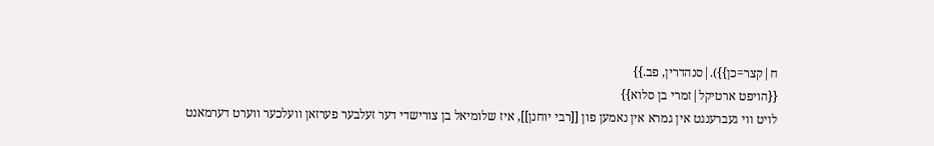ח|קצר=כן}}).|סנהדרין, פב.}}
{{הויפט ארטיקל|זמרי בן סלוא}}
לויט ווי געברענגט אין גמרא אין נאמען פון [[רבי יוחנן]], איז שלומיאל בן צורישדי דער זעלבער פערזאן וועלכער ווערט דערמאנט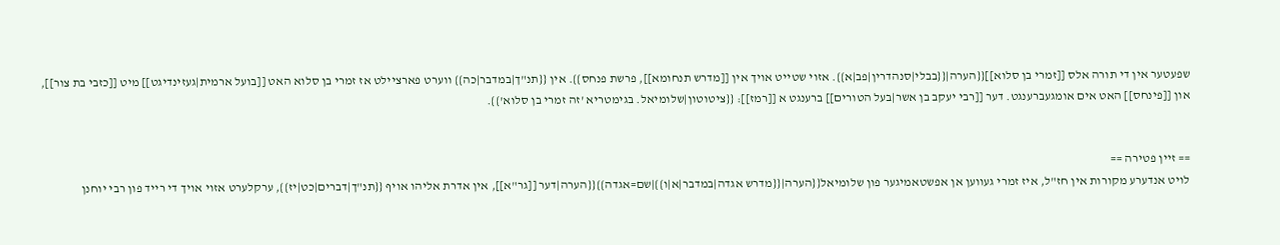שפעטער אין די תורה אלס [[זמרי בן סלוא]]{{הערה|{{בבלי|סנהדרין|פב|א}}. אזוי שטייט אויך אין [[מדרש תנחומא]], פרשת פנחס}}. אין {{תנ"ך|במדבר|כה}} ווערט פארציילט אז זמרי בן סלוא האט [[בועל ארמית|געזינדיגט]] מיט [[כזבי בת צור]], און [[פינחס]] האט אים אומגעברענגט. דער [[רבי יעקב בן אשר|בעל הטורים]] ברענגט א [[רמז]]: {{ציטוטון|שלומיאל. בגימטריא 'זה זמרי בן סלוא'}}.


== זיין פטירה ==
לויט אנדערע מקורות אין חז"ל, איז זמרי געווען אן אפשטאמיגער פון שלומיאל{{הערה|{{מדרש אגדה|במדבר|א|ו}}|שם=אגדה}}{{הערה|דער [[גר"א]], אין אדרת אליהו אויף {{תנ"ך|דברים|כט|יז}}, ערקלערט אזוי אויך די רייד פון רבי יוחנן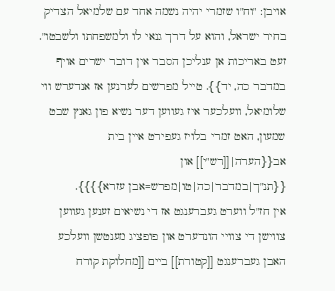אויבן: "וח"ו שזמרי יהיה נשמה אחד עם שלמיאל הצדיק בחיר ישראל, והוא על דרך גנאי לו ולמשפחתו ולשבטו". זעט באריכות אן ענליכן הסבר אין דובר ישרים אויף במדבר כה, יד}}. טייל מפרשים לערנען אז אנדערש ווי שלומיאל, וועלכער איז געווען דער נשיא פון גאנץ שבט שמעון, האט זמרי בלויז געפירט איין בית אב{{הערה|[[רש"י]] און {{תנ"ך|במדבר|כה|טו|מפרש=אבן עזרא}}}}.
אין חז"ל ווערט געברענגט אז די נשיאים זענען געווען צווישן די צוויי הונדערט און פופציג מענטשן וועלכע האבן געברענגט [[קטורת]] ביים [[מחלוקת קורח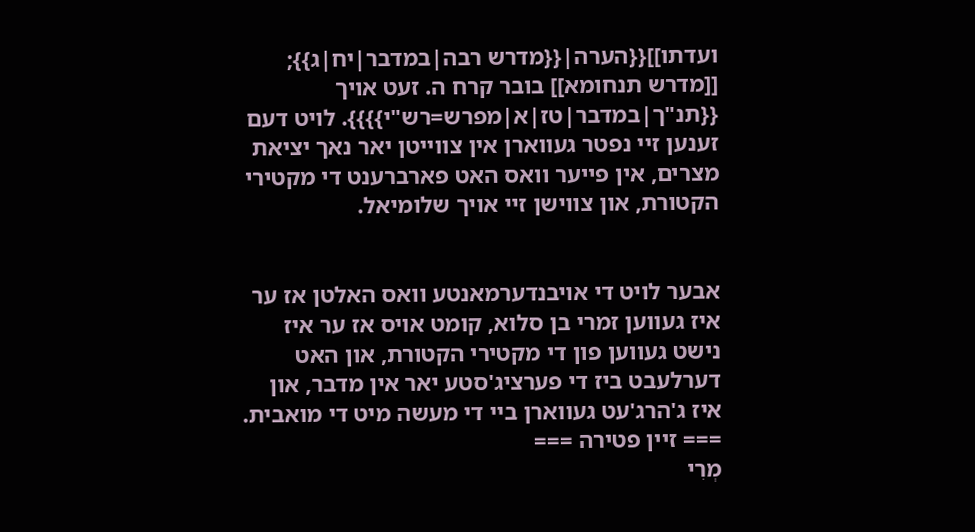ועדתו]]{{הערה|{{מדרש רבה|במדבר|יח|ג}}; [[מדרש תנחומא]] בובר קרח ה. זעט אויך {{תנ"ך|במדבר|טז|א|מפרש=רש"י}}}}. לויט דעם זענען זיי נפטר געווארן אין צווייטן יאר נאך יציאת מצרים, אין פייער וואס האט פארברענט די מקטירי הקטורת, און צווישן זיי אויך שלומיאל.


אבער לויט די אויבנדערמאנטע וואס האלטן אז ער איז געווען זמרי בן סלוא, קומט אויס אז ער איז נישט געווען פון די מקטירי הקטורת, און האט דערלעבט ביז די פערציג'סטע יאר אין מדבר, און איז ג'הרג'עט געווארן ביי די מעשה מיט די מואבית.
=== זיין פטירה ===
מְרִי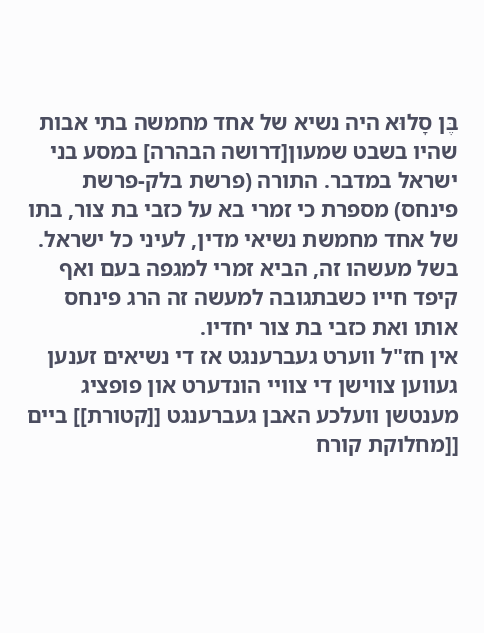בֶּן סָלוּא היה נשיא של אחד מחמשה בתי אבות שהיו בשבט שמעון[דרושה הבהרה] במסע בני ישראל במדבר. התורה (פרשת בלק-פרשת פינחס) מספרת כי זמרי בא על כזבי בת צור, בתו של אחד מחמשת נשיאי מדין, לעיני כל ישראל. בשל מעשהו זה, הביא זמרי למגפה בעם ואף קיפד חייו כשבתגובה למעשה זה הרג פינחס אותו ואת כזבי בת צור יחדיו.
אין חז"ל ווערט געברענגט אז די נשיאים זענען געווען צווישן די צוויי הונדערט און פופציג מענטשן וועלכע האבן געברענגט [[קטורת]] ביים [[מחלוקת קורח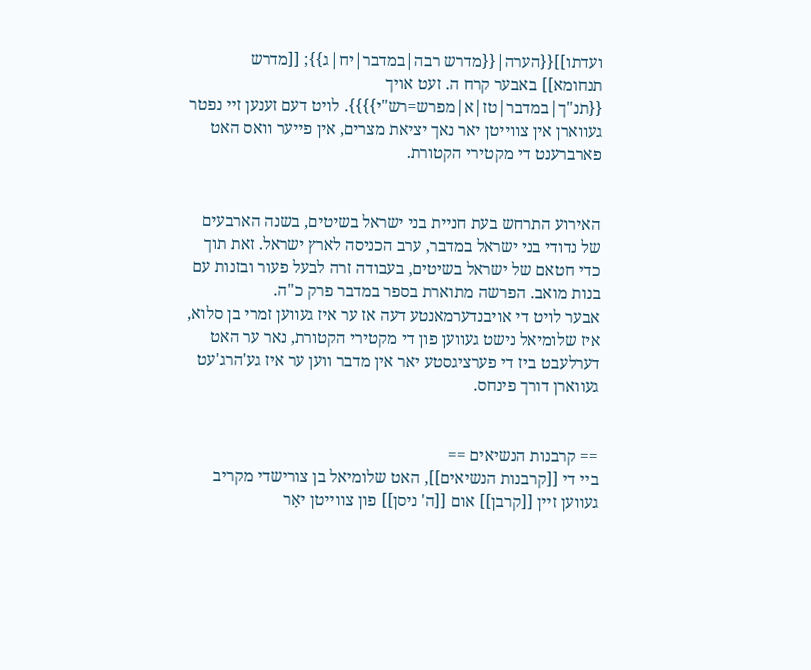ועדתו]]{{הערה|{{מדרש רבה|במדבר|יח|ג}}; [[מדרש תנחומא]] באבער קרח ה. זעט אויך {{תנ"ך|במדבר|טז|א|מפרש=רש"י}}}}. לויט דעם זענען זיי נפטר געווארן אין צווייטן יאר נאך יציאת מצרים, אין פייער וואס האט פארברענט די מקטירי הקטורת.


האירוע התרחש בעת חניית בני ישראל בשיטים, בשנה הארבעים של נדודי בני ישראל במדבר, ערב הכניסה לארץ ישראל. זאת תוך כדי חטאם של ישראל בשיטים, בעבודה זרה לבעל פעור ובזנות עם בנות מואב. הפרשה מתוארת בספר במדבר פרק כ"ה.
אבער לויט די אויבנדערמאנטע דעה אז ער איז געווען זמרי בן סלוא, איז שלומיאל נישט געווען פון די מקטירי הקטורת, נאר ער האט דערלעבט ביז די פערציגסטע יאר אין מדבר ווען ער איז גע'הרג'עט געווארן דורך פינחס.


== קרבנות הנשיאים ==
ביי די [[קרבנות הנשיאים]], האט שלומיאל בן צורישדי מקריב געווען זיין [[קרבן]] אום [[ה' ניסן]] פון צווייטן יאָר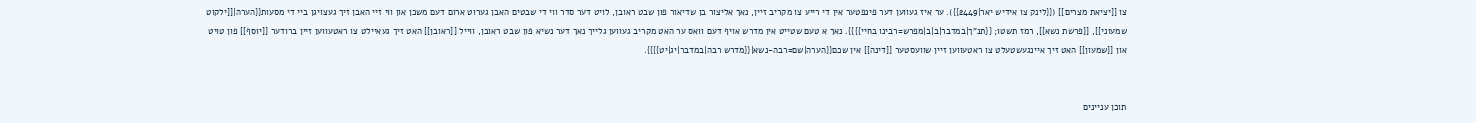צו [[יציאת מצרים]] ({{לינק צו אידיש יאר|2449}}). ער איז געווען דער פינפטער אין די רייע צו מקריב זיין, נאך אליצור בן שדיאור פון שבט ראובן, לויט דער סדר ווי די שבטים האבן גערוט ארום דעם משכן און ווי זיי האבן זיך געצויגן ביי די מסעות{{הערה|[[ילקוט שמעוני]], [[פרשת נשא]], רמז תשטו; {{תנ"ך|במדבר|ב|ב|מפרש=רבינו בחיי}}}}. נאך א טעם שטייט אין מדרש אויף דעם וואס ער האט מקריב געווען גלייך נאך דער נשיא פון שבט ראובן, ווייל [[ראובן]] האט זיך געאיילט צו ראטעווען זיין ברודער [[יוסף]] פון טויט און [[שמעון]] האט זיך איינגעשטעלט צו ראטעווען זיין שוועסטער [[דינה]] אין שכם{{הערה|שם=רבה-נשא|{{מדרש רבה|במדבר|יג|יט}}}}.


תוכן עניינים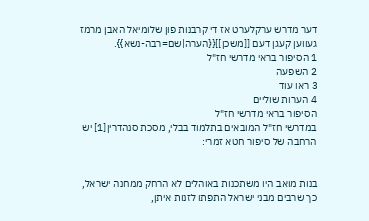דער מדרש ערקלערט אז די קרבנות פון שלומיאל האבן מרמז געווען קעגן דעם [[משכן]]{{הערה|שם=רבה-נשא}}.
1 הסיפור בראי מדרשי חז"ל
2 השפעה
3 ראו עוד
4 הערות שוליים
הסיפור בראי מדרשי חז"ל
במדרשי חז"ל המובאים בתלמוד בבלי, מסכת סנהדרין[1] יש הרחבה של סיפור חטא זמרי:


בנות מואב היו משתכנות באוהלים לא הרחק ממחנה ישראל, כך שרבים מבני ישראל התפתו לזנות איתן,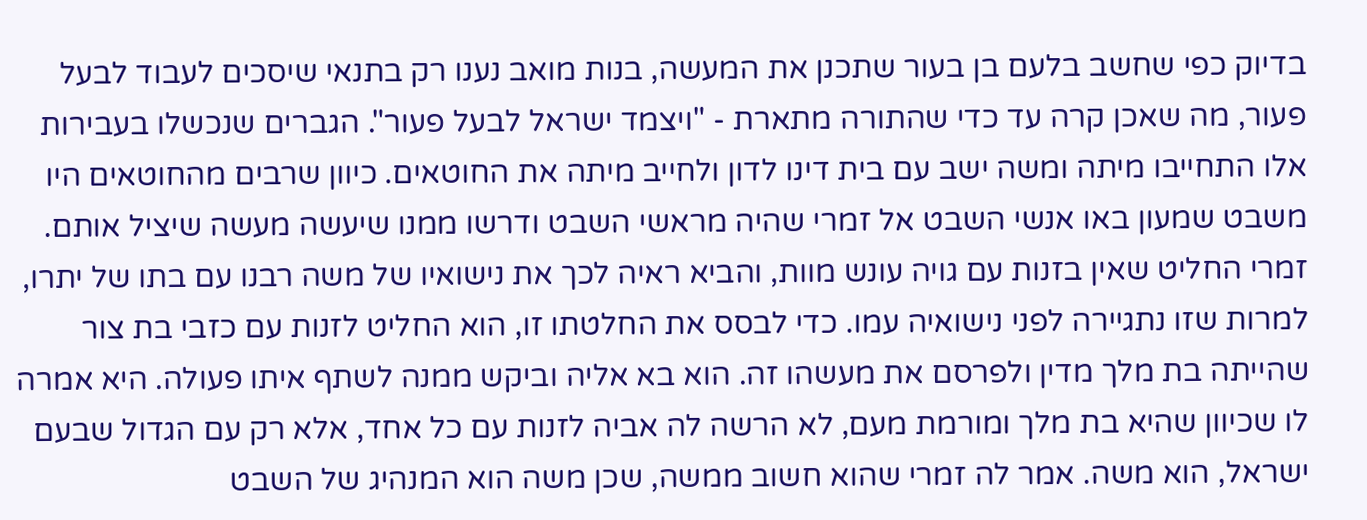בדיוק כפי שחשב בלעם בן בעור שתכנן את המעשה, בנות מואב נענו רק בתנאי שיסכים לעבוד לבעל פעור, מה שאכן קרה עד כדי שהתורה מתארת - "ויצמד ישראל לבעל פעור". הגברים שנכשלו בעבירות אלו התחייבו מיתה ומשה ישב עם בית דינו לדון ולחייב מיתה את החוטאים. כיוון שרבים מהחוטאים היו משבט שמעון באו אנשי השבט אל זמרי שהיה מראשי השבט ודרשו ממנו שיעשה מעשה שיציל אותם. זמרי החליט שאין בזנות עם גויה עונש מוות, והביא ראיה לכך את נישואיו של משה רבנו עם בתו של יתרו, למרות שזו נתגיירה לפני נישואיה עמו. כדי לבסס את החלטתו זו, הוא החליט לזנות עם כזבי בת צור שהייתה בת מלך מדין ולפרסם את מעשהו זה. הוא בא אליה וביקש ממנה לשתף איתו פעולה. היא אמרה לו שכיוון שהיא בת מלך ומורמת מעם, לא הרשה לה אביה לזנות עם כל אחד, אלא רק עם הגדול שבעם ישראל, הוא משה. אמר לה זמרי שהוא חשוב ממשה, שכן משה הוא המנהיג של השבט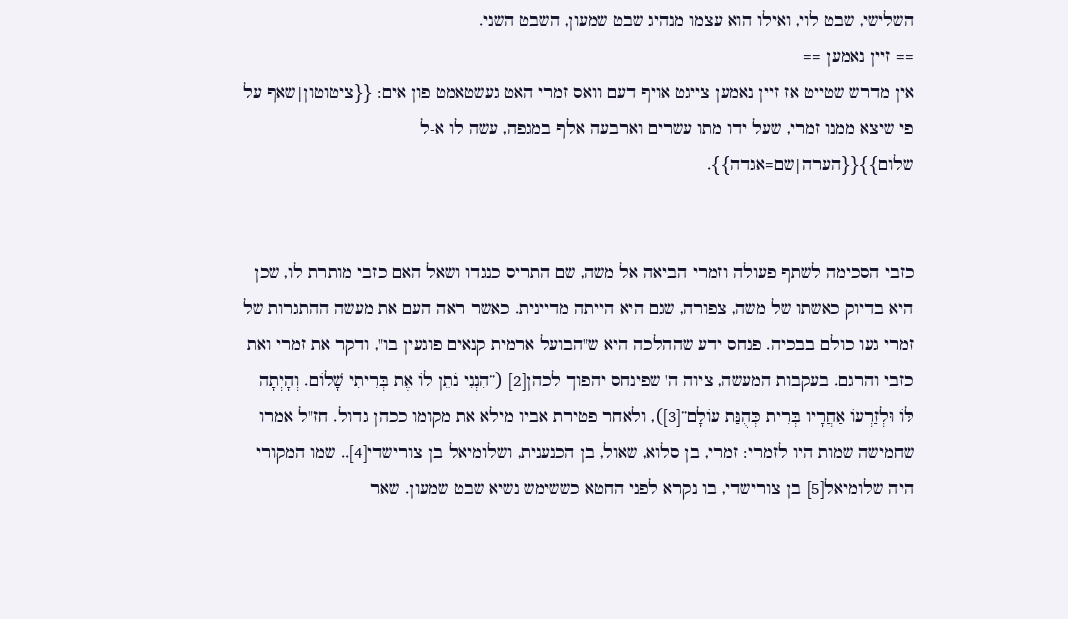השלישי, שבט לוי, ואילו הוא עצמו מנהיג שבט שמעון, השבט השני.
== זיין נאמען ==
אין מדרש שטייט אז זיין נאמען צייגט אויף דעם וואס זמרי האט געשטאמט פון אים: {{ציטוטון|שאף על פי שיצא ממנו זמרי, שעל ידו מתו עשרים וארבעה אלף במגפה, עשה לו א-ל שלום}}{{הערה|שם=אגדה}}.


כזבי הסכימה לשתף פעולה וזמרי הביאה אל משה, שם התריס כנגדו ושאל האם כזבי מותרת לו, שכן היא בדיוק כאשתו של משה, צפורה, שגם היא הייתה מדיינית. כאשר ראה העם את מעשה ההתגרות של זמרי געו כולם בבכיה. פנחס ידע שההלכה היא ש"הבועל ארמית קנאים פוגעין בו", ודקר את זמרי ואת כזבי והרגם. בעקבות המעשה, ציוה ה' שפינחס יהפוך לכהן[2] (”הִנְנִי נֹתֵן לוֹ אֶת בְּרִיתִי שָׁלוֹם. וְהָיְתָה לּוֹ וּלְזַרְעוֹ אַחֲרָיו בְּרִית כְּהֻנַּת עוֹלָם”[3]), ולאחר פטירת אביו מילא את מקומו ככהן גדול. חז"ל אמרו שחמישה שמות היו לזמרי: זמרי, בן סלוא, שאול, בן הכנענית, ושלומיאל בן צורישדי[4].. שמו המקורי היה שלומיאל[5] בן צורישדי, בו נקרא לפני החטא כששימש נשיא שבט שמעון. שאר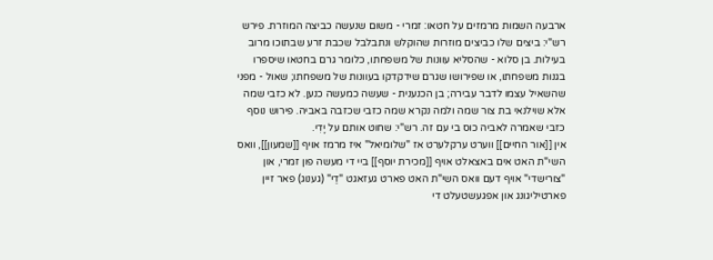ארבעה השמות מרמזים על חטאו: זמרי - משום שנעשה כביצה המוזרת. פירש רש"י: ביצים שלו כביצים מוזרות שהוקלש ונתבלבל שכבת זרע שבתוכו מרוב בעילות. בן סלוא - שהסליא עוונות של משפחתו, כלומר גרם בחטאו שיספרו בגנות משפחתו, או שפירושו שגרם שידקדקו בעוונות של משפחתו; שאול - מפני שהשאיל עצמו לדבר עבירה; בן הכנענית - שעשה כמעשה כנען. לא כזבי שמה אלא שוילנאי בת צור שמה ולמה נקרא שמה כזבי שכזבה באביה. פירוש נוסף כזבי שאמרה לאביה כוס בי עם זה. רש"י: שחוט אותם על יָדִי.
אין [[אור החיים]] ווערט ערקלערט אז "שלומיאל" איז מרמז אויף [[שמעון]], וואס השי"ת האט אים באצאלט אויף [[מכירת יוסף]] ביי די מעשה פון זמרי, און "צורישדי" אויף דעם וואס השי"ת האט פארט געזאגט "דַי" (גענוג) פאר זיין פארטיליגונג און אפגעשטעלט די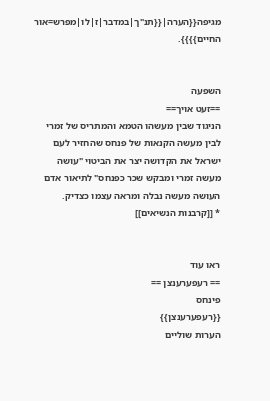מגיפה{{הערה|{{תנ"ך|במדבר|ז|לו|מפרש=אור החיים}}}}.


השפעה
==זעט אויך==
הניגוד שבין מעשהו הטמא והמתריס של זמרי לבין מעשה הקנאות של פנחס שהחזיר לעם ישראל את הקדושה יצר את הביטוי "עושה מעשה זמרי ומבקש שכר כפנחס" לתיאור אדם העושה מעשה נבלה ומראה עצמו כצדיק.
* [[קרבנות הנשיאים]]


ראו עוד
== רעפערענצן ==
פינחס
{{רעפערענצן}}
הערות שוליים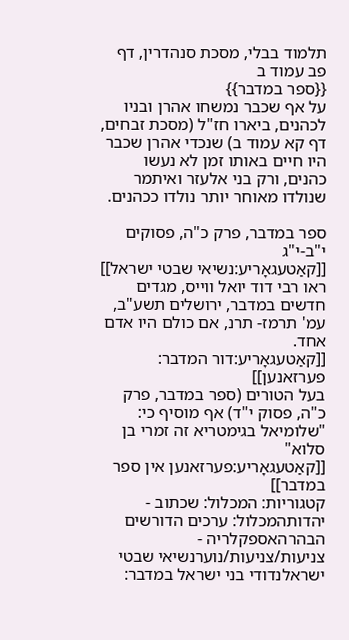תלמוד בבלי, מסכת סנהדרין, דף פב עמוד ב
{{ספר במדבר}}
על אף שכבר נמשחו אהרן ובניו לכהנים, ביארו חז"ל (מסכת זבחים, דף קא עמוד ב) שנכדי אהרן שכבר היו חיים באותו זמן לא נעשו כהנים, ורק בני אלעזר ואיתמר שנולדו מאוחר יותר נולדו ככהנים.

ספר במדבר, פרק כ"ה, פסוקים י"ב-י"ג
[[קאַטעגאָריע:נשיאי שבטי ישראל]]
ראו רבי דוד יואל ווייס, מגדים חדשים במדבר, ירושלים תשע"ב, עמ' תרמז- תרנ, אם כולם היו אדם אחד.
[[קאַטעגאָריע:דור המדבר: פערזאנען]]
בעל הטורים (ספר במדבר, פרק כ"ה, פסוק י"ד) אף מוסיף כי: "שלומיאל בגימטריא זה זמרי בן סלוא"
[[קאַטעגאָריע:פערזאנען אין ספר במדבר]]
קטגוריות: המכלול: שכתוב - יהדותהמכלול: ערכים הדורשים הבהרהאספקלריה - צניעות/צניעות/נוערנשיאי שבטי ישראלנדודי בני ישראל במדבר: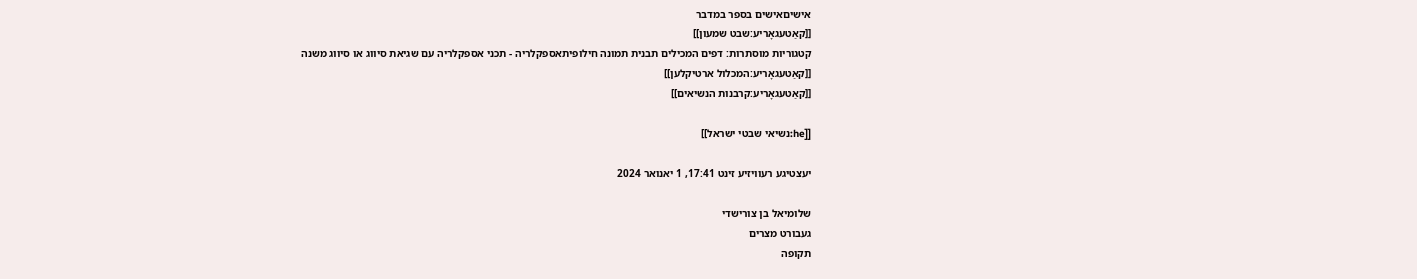אישיםאישים בספר במדבר
[[קאַטעגאָריע:שבט שמעון]]
קטגוריות מוסתרות: דפים המכילים תבנית תמונה חילופיתאספקלריה - תכני אספקלריה עם שגיאת סיווג או סיווג משנה
[[קאַטעגאָריע:המכלול ארטיקלען]]
[[קאַטעגאָריע:קרבנות הנשיאים]]

[[he:נשיאי שבטי ישראל]]

יעצטיגע רעוויזיע זינט 17:41, 1 יאנואר 2024

שלומיאל בן צורישדי
געבורט מצרים
תקופה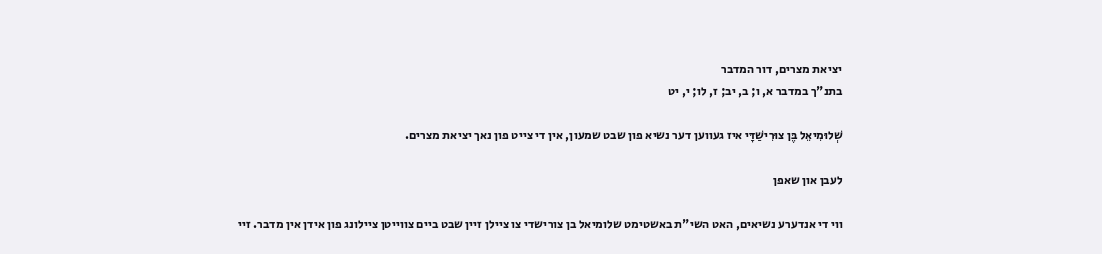יציאת מצרים, דור המדבר
בתנ"ך במדבר א, ו; ב, יב; ז, לו; י, יט

שְׁלוּמִיאֵל בֶּן צוּרִישַׁדָּי איז געווען דער נשיא פון שבט שמעון, אין די צייט פון נאך יציאת מצרים.

לעבן און שאפן

ווי די אנדערע נשיאים, האט השי"ת באשטימט שלומיאל בן צורישדי צו ציילן זיין שבט ביים צווייטן ציילונג פון אידן אין מדבר. זיי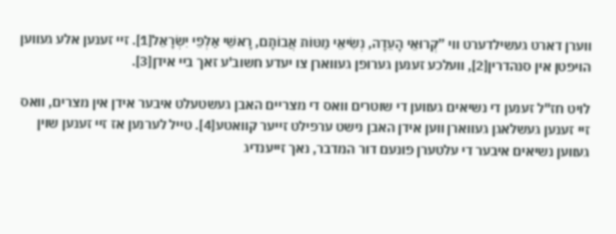ווערן דארט געשילדערט ווי ”קְרוּאֵי הָעֵדָה, נְשִׂיאֵי מַטּוֹת אֲבוֹתָם, רָאשֵׁי אַלְפֵי יִשְׂרָאֵל[1]. זיי זענען אלע געווען הויפטן אין סנהדרין[2], וועלכע זענען גערופן געווארן צו יעדע חשוב'ע זאך ביי אידן[3].

לויט חז"ל זענען די נשיאים געווען די שוטרים וואס די מצריים האבן געשטעלט איבער אידן אין מצרים, וואס זיי זענען געשלאגן געווארן ווען אידן האבן נישט ערפילט זייער קוואטע[4]. טייל לערנען אז זיי זענען שוין געווען נשיאים איבער די עלטערן פונעם דור המדבר, נאך זייענדיג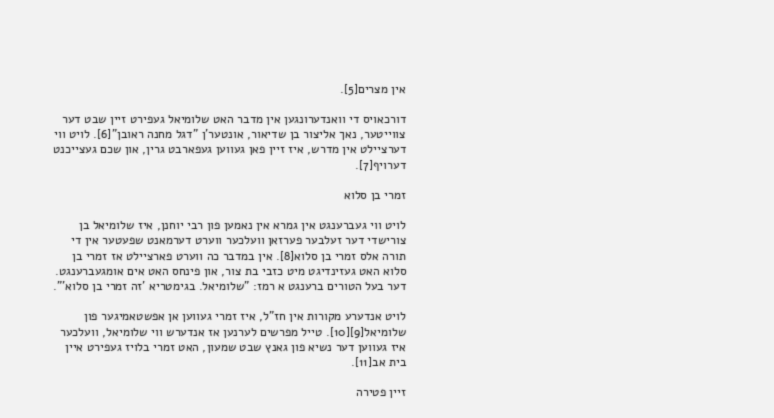אין מצרים[5].

דורכאויס די וואנדערונגען אין מדבר האט שלומיאל געפירט זיין שבט דער צווייטער, נאך אליצור בן שדיאור, אונטער'ן "דגל מחנה ראובן"[6]. לויט ווי דערציילט אין מדרש, איז זיין פאן געווען געפארבט גרין, און שכם געצייכנט דערויף[7].

זמרי בן סלוא

לויט ווי געברענגט אין גמרא אין נאמען פון רבי יוחנן, איז שלומיאל בן צורישדי דער זעלבער פערזאן וועלכער ווערט דערמאנט שפעטער אין די תורה אלס זמרי בן סלוא[8]. אין במדבר כה ווערט פארציילט אז זמרי בן סלוא האט געזינדיגט מיט כזבי בת צור, און פינחס האט אים אומגעברענגט. דער בעל הטורים ברענגט א רמז: ”שלומיאל. בגימטריא 'זה זמרי בן סלוא'”.

לויט אנדערע מקורות אין חז"ל, איז זמרי געווען אן אפשטאמיגער פון שלומיאל[9][10]. טייל מפרשים לערנען אז אנדערש ווי שלומיאל, וועלכער איז געווען דער נשיא פון גאנץ שבט שמעון, האט זמרי בלויז געפירט איין בית אב[11].

זיין פטירה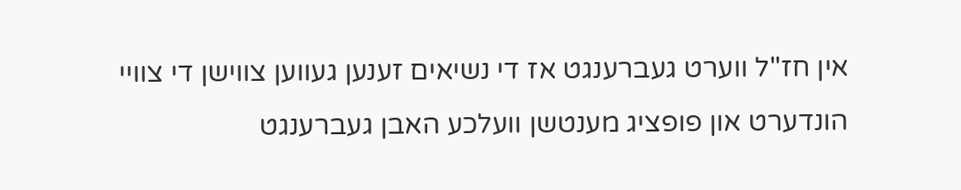אין חז"ל ווערט געברענגט אז די נשיאים זענען געווען צווישן די צוויי הונדערט און פופציג מענטשן וועלכע האבן געברענגט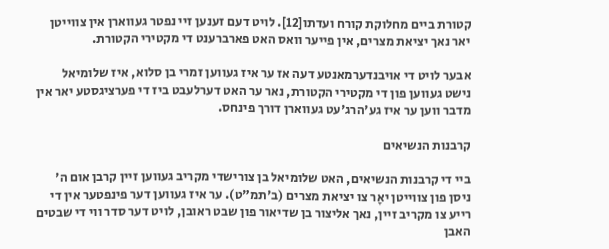קטורת ביים מחלוקת קורח ועדתו[12]. לויט דעם זענען זיי נפטר געווארן אין צווייטן יאר נאך יציאת מצרים, אין פייער וואס האט פארברענט די מקטירי הקטורת.

אבער לויט די אויבנדערמאנטע דעה אז ער איז געווען זמרי בן סלוא, איז שלומיאל נישט געווען פון די מקטירי הקטורת, נאר ער האט דערלעבט ביז די פערציגסטע יאר אין מדבר ווען ער איז גע'הרג'עט געווארן דורך פינחס.

קרבנות הנשיאים

ביי די קרבנות הנשיאים, האט שלומיאל בן צורישדי מקריב געווען זיין קרבן אום ה' ניסן פון צווייטן יאָר צו יציאת מצרים (ב'תמ"ט). ער איז געווען דער פינפטער אין די רייע צו מקריב זיין, נאך אליצור בן שדיאור פון שבט ראובן, לויט דער סדר ווי די שבטים האבן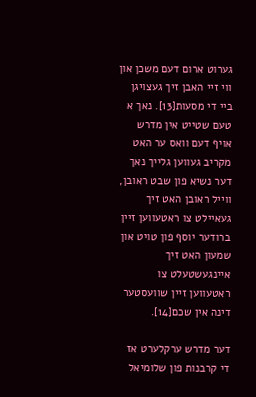גערוט ארום דעם משכן און ווי זיי האבן זיך געצויגן ביי די מסעות[13]. נאך א טעם שטייט אין מדרש אויף דעם וואס ער האט מקריב געווען גלייך נאך דער נשיא פון שבט ראובן, ווייל ראובן האט זיך געאיילט צו ראטעווען זיין ברודער יוסף פון טויט און שמעון האט זיך איינגעשטעלט צו ראטעווען זיין שוועסטער דינה אין שכם[14].

דער מדרש ערקלערט אז די קרבנות פון שלומיאל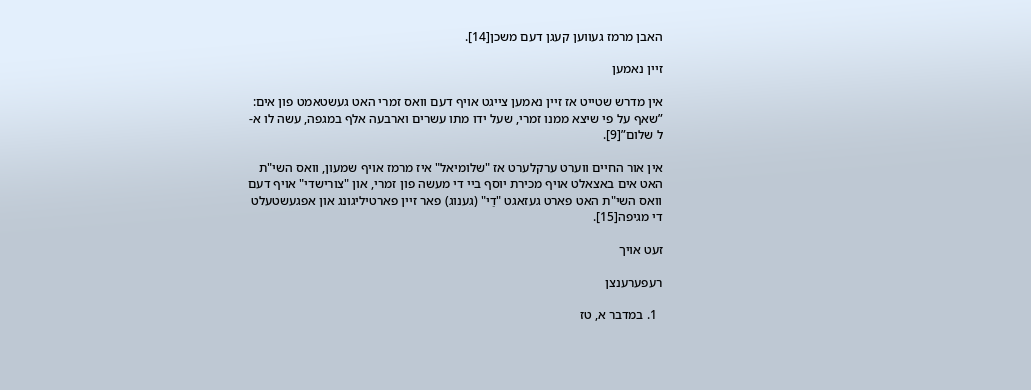האבן מרמז געווען קעגן דעם משכן[14].

זיין נאמען

אין מדרש שטייט אז זיין נאמען צייגט אויף דעם וואס זמרי האט געשטאמט פון אים: ”שאף על פי שיצא ממנו זמרי, שעל ידו מתו עשרים וארבעה אלף במגפה, עשה לו א-ל שלום”[9].

אין אור החיים ווערט ערקלערט אז "שלומיאל" איז מרמז אויף שמעון, וואס השי"ת האט אים באצאלט אויף מכירת יוסף ביי די מעשה פון זמרי, און "צורישדי" אויף דעם וואס השי"ת האט פארט געזאגט "דַי" (גענוג) פאר זיין פארטיליגונג און אפגעשטעלט די מגיפה[15].

זעט אויך

רעפערענצן

  1. במדבר א, טז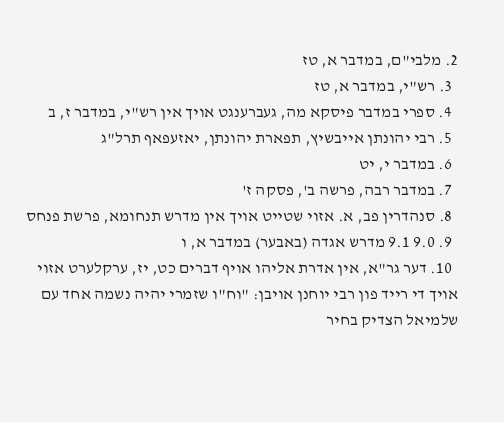2. מלבי"ם, במדבר א, טז
  3. רש"י, במדבר א, טז
  4. ספרי במדבר פיסקא מה, געברענגט אויך אין רש"י, במדבר ז, ב
  5. רבי יהונתן אייבשיץ, תפארת יהונתן, יאזעפאף תרל"ג
  6. במדבר י, יט
  7. במדבר רבה, פרשה ב', פסקה ז'
  8. סנהדרין פב, א. אזוי שטייט אויך אין מדרש תנחומא, פרשת פנחס
  9. 9.0 9.1 מדרש אגדה (באבער) במדבר א, ו
  10. דער גר"א, אין אדרת אליהו אויף דברים כט, יז, ערקלערט אזוי אויך די רייד פון רבי יוחנן אויבן: "וח"ו שזמרי יהיה נשמה אחד עם שלמיאל הצדיק בחיר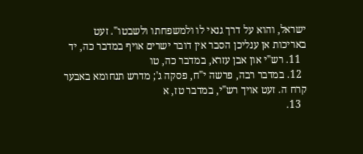ישראל, והוא על דרך גנאי לו ולמשפחתו ולשבטו". זעט באריכות אן ענליכן הסבר אין דובר ישרים אויף במדבר כה, יד
  11. רש"י און אבן עזרא, במדבר כה, טו
  12. במדבר רבה, פרשה י"ח, פסקה ג'; מדרש תנחומא באבער קרח ה. זעט אויך רש"י, במדבר טז, א
  13.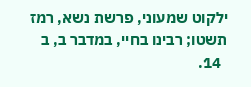ילקוט שמעוני, פרשת נשא, רמז תשטו; רבינו בחיי, במדבר ב, ב
  14.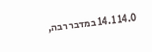14.0 14.1 במדבר רבה,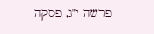פרשה י"ג, פסקה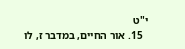י"ט
  15. אור החיים, במדבר ז, לו